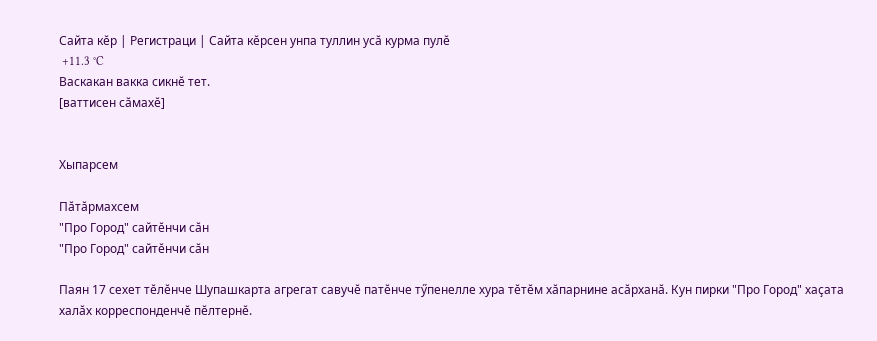Сайта кӗр | Регистраци | Сайта кӗрсен унпа туллин усӑ курма пулӗ
 +11.3 °C
Васкакан вакка сикнӗ тет.
[ваттисен сӑмахӗ]


Хыпарсем

Пӑтӑрмахсем
"Про Город" сайтӗнчи сӑн
"Про Город" сайтӗнчи сӑн

Паян 17 сехет тӗлӗнче Шупашкарта агрегат савучӗ патӗнче тӳпенелле хура тӗтӗм хӑпарнине асӑрханӑ. Кун пирки "Про Город" хаҫата халӑх корреспонденчӗ пӗлтернӗ.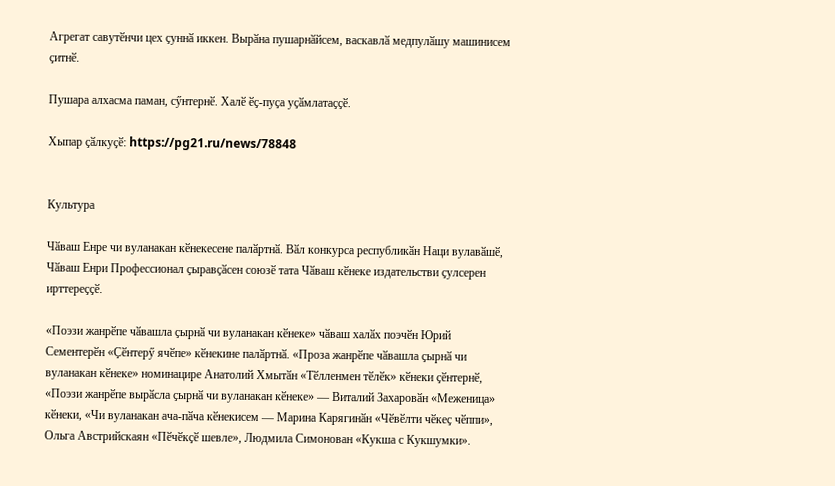Агрегат савутӗнчи цех ҫуннӑ иккен. Вырӑна пушарнӑйсем, васкавлӑ медпулӑшу машинисем ҫитнӗ.

Пушара алхасма паман, сӳнтернӗ. Халӗ ӗҫ-пуҫа уҫӑмлатаҫҫӗ.

Хыпар ҫӑлкуҫӗ: https://pg21.ru/news/78848


Культура

Чӑваш Енре чи вуланакан кӗнекесене палӑртнӑ. Вӑл конкурса республикӑн Наци вулавӑшӗ, Чӑваш Енри Профессионал ҫыравҫӑсен союзӗ тата Чӑваш кӗнеке издательстви ҫулсерен ирттереҫҫӗ.

«Поэзи жанрӗпе чӑвашла ҫырнӑ чи вуланакан кӗнеке» чӑваш халӑх поэчӗн Юрий Сементерӗн «Ҫӗнтерӳ ячӗпе» кӗнекине палӑртнӑ. «Проза жанрӗпе чӑвашла ҫырнӑ чи вуланакан кӗнеке» номинацире Анатолий Хмытӑн «Тӗлленмен тӗлӗк» кӗнеки ҫӗнтернӗ, «Поэзи жанрӗпе вырӑсла ҫырнӑ чи вуланакан кӗнеке» — Виталий Захаровӑн «Меженица» кӗнеки, «Чи вуланакан ача-пӑча кӗнекисем — Марина Карягинӑн «Чӗвӗлти чӗкеҫ чӗппи», Ольга Австрийскаян «Пӗчӗкҫӗ шевле», Людмила Симонован «Кукша с Кукшумки».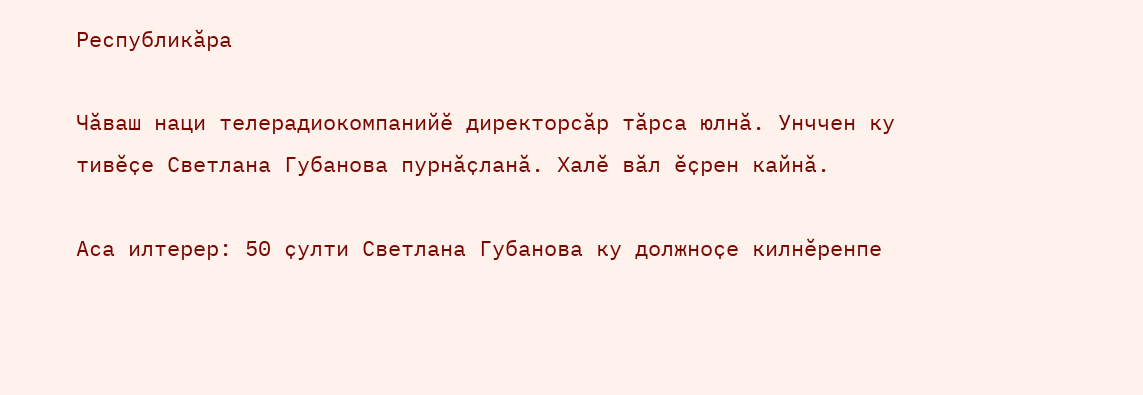Республикӑра

Чӑваш наци телерадиокомпанийӗ директорсӑр тӑрса юлнӑ. Унччен ку тивӗҫе Светлана Губанова пурнӑҫланӑ. Халӗ вӑл ӗҫрен кайнӑ.

Аса илтерер: 50 ҫулти Светлана Губанова ку должноҫе килнӗренпе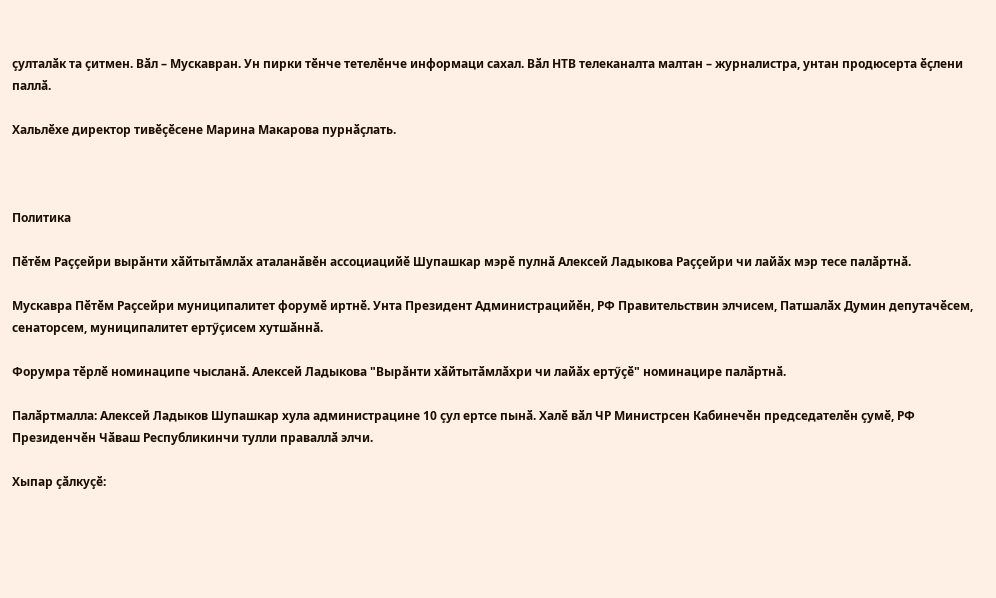ҫулталӑк та ҫитмен. Вӑл – Мускавран. Ун пирки тӗнче тетелӗнче информаци сахал. Вӑл НТВ телеканалта малтан – журналистра, унтан продюсерта ӗҫлени паллӑ.

Хальлӗхе директор тивӗҫӗсене Марина Макарова пурнӑҫлать.



Политика

Пӗтӗм Раҫҫейри вырӑнти хӑйтытӑмлӑх аталанӑвӗн ассоциацийӗ Шупашкар мэрӗ пулнӑ Алексей Ладыкова Раҫҫейри чи лайӑх мэр тесе палӑртнӑ.

Мускавра Пӗтӗм Раҫсейри муниципалитет форумӗ иртнӗ. Унта Президент Администрацийӗн, РФ Правительствин элчисем, Патшалӑх Думин депутачӗсем, сенаторсем, муниципалитет ертӳҫисем хутшӑннӑ.

Форумра тӗрлӗ номинаципе чысланӑ. Алексей Ладыкова "Вырӑнти хӑйтытӑмлӑхри чи лайӑх ертӳҫӗ" номинацире палӑртнӑ.

Палӑртмалла: Алексей Ладыков Шупашкар хула администрацине 10 ҫул ертсе пынӑ. Халӗ вӑл ЧР Министрсен Кабинечӗн председателӗн ҫумӗ, РФ Президенчӗн Чӑваш Республикинчи тулли праваллӑ элчи.

Хыпар ҫӑлкуҫӗ: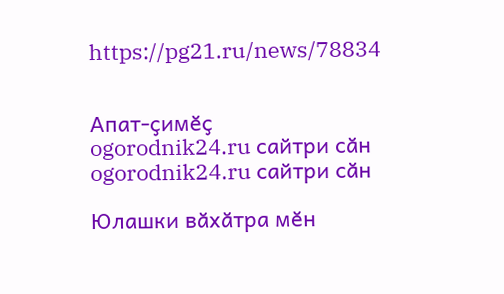https://pg21.ru/news/78834


Апат-ҫимӗҫ
ogorodnik24.ru сайтри сӑн
ogorodnik24.ru сайтри сӑн

Юлашки вӑхӑтра мӗн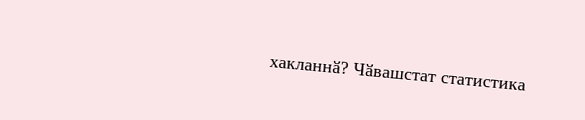хакланнӑ? Чӑвашстат статистика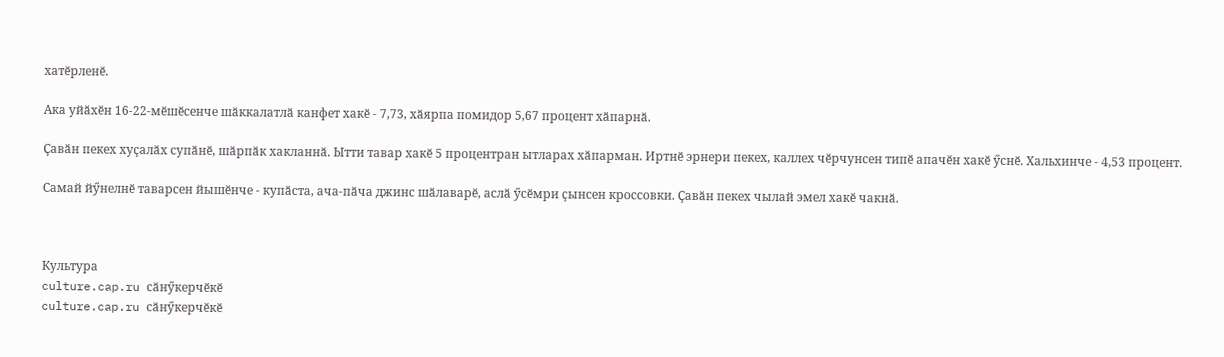хатӗрленӗ.

Ака уйӑхӗн 16-22-мӗшӗсенче шӑккалатлӑ канфет хакӗ - 7,73, хӑярпа помидор 5,67 процент хӑпарнӑ.

Ҫавӑн пекех хуҫалӑх супӑнӗ, шӑрпӑк хакланнӑ. Ытти тавар хакӗ 5 процентран ытларах хӑпарман. Иртнӗ эрнери пекех, каллех чӗрчунсен типӗ апачӗн хакӗ ӳснӗ. Хальхинче - 4,53 процент.

Самай йӳнелнӗ таварсен йышӗнче - купӑста, ача-пӑча джинс шӑлаварӗ, аслӑ ӳсӗмри ҫынсен кроссовки. Ҫавӑн пекех чылай эмел хакӗ чакнӑ.



Культура
culture.cap.ru сӑнӳкерчӗкӗ
culture.cap.ru сӑнӳкерчӗкӗ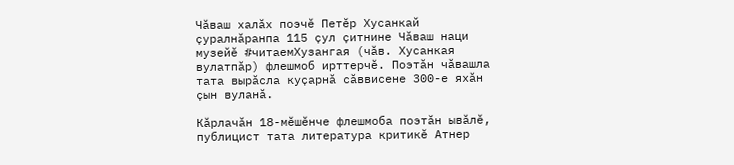Чӑваш халӑх поэчӗ Петӗр Хусанкай ҫуралнӑранпа 115 ҫул ҫитнине Чӑваш наци музейӗ #читаемХузангая (чӑв. Хусанкая вулатпӑр) флешмоб ирттерчӗ. Поэтӑн чӑвашла тата вырӑсла куҫарнӑ сӑввисене 300-е яхӑн ҫын вуланӑ.

Кӑрлачӑн 18-мӗшӗнче флешмоба поэтӑн ывӑлӗ, публицист тата литература критикӗ Атнер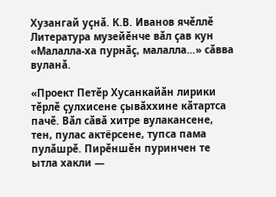Хузангай уҫнӑ. К.В. Иванов ячӗллӗ Литература музейӗнче вӑл ҫав кун «Малалла-ха пурнӑҫ, малалла…» сӑвва вуланӑ.

«Проект Петӗр Хусанкайӑн лирики тӗрлӗ ҫулхисене ҫывӑххине кӑтартса пачӗ. Вӑл сӑвӑ хитре вулакансене, тен, пулас актёрсене, тупса пама пулӑшрӗ. Пирӗншӗн пуринчен те ытла хакли —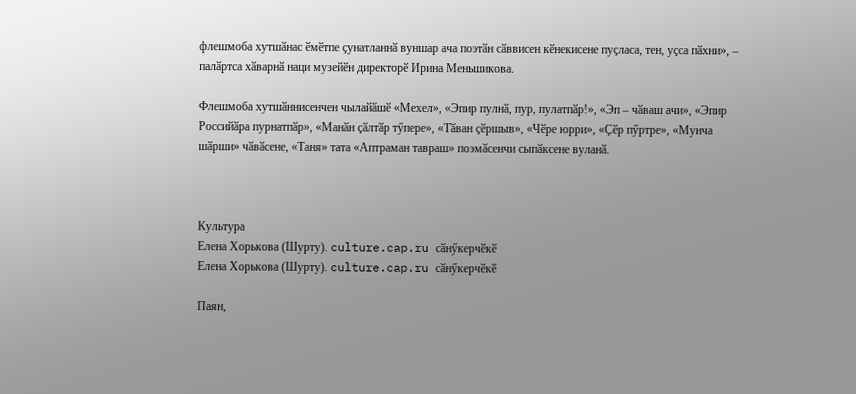флешмоба хутшӑнас ӗмӗтпе ҫунатланнӑ вуншар ача поэтӑн сӑввисен кӗнекисене пуҫласа, тен, уҫса пӑхни», – палӑртса хӑварнӑ наци музейӗн директорӗ Ирина Меньшикова.

Флешмоба хутшӑннисенчен чылайӑшӗ «Мехел», «Эпир пулнӑ, пур, пулатпӑр!», «Эп – чӑваш ачи», «Эпир Российӑра пурнатпӑр», «Манӑн ҫӑлтӑр тӳпере», «Тӑван ҫӗршыв», «Чӗре юрри», «Ҫӗр пӳртре», «Мунча шӑрши» чӑвӑсене, «Таня» тата «Аптраман тавраш» поэмӑсенчи сыпӑксене вуланӑ.



Культура
Елена Хорькова (Шурту). culture.cap.ru сӑнӳкерчӗкӗ
Елена Хорькова (Шурту). culture.cap.ru сӑнӳкерчӗкӗ

Паян,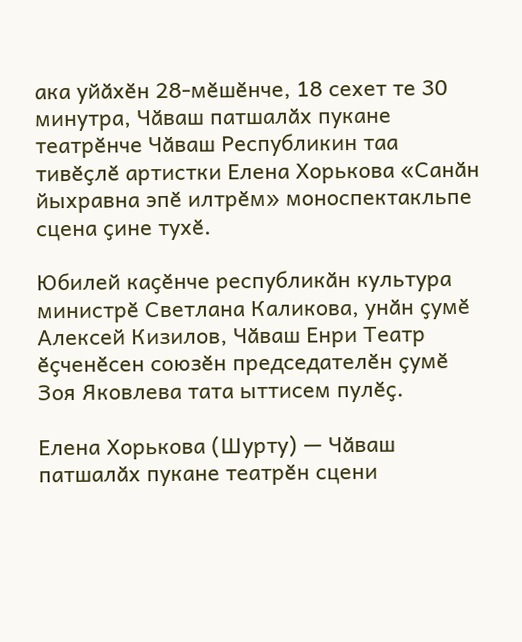ака уйӑхӗн 28-мӗшӗнче, 18 сехет те 30 минутра, Чӑваш патшалӑх пукане театрӗнче Чӑваш Республикин таа тивӗҫлӗ артистки Елена Хорькова «Санӑн йыхравна эпӗ илтрӗм» моноспектакльпе сцена ҫине тухӗ.

Юбилей каҫӗнче республикӑн культура министрӗ Светлана Каликова, унӑн ҫумӗ Алексей Кизилов, Чӑваш Енри Театр ӗҫченӗсен союзӗн председателӗн ҫумӗ Зоя Яковлева тата ыттисем пулӗҫ.

Елена Хорькова (Шурту) — Чӑваш патшалӑх пукане театрӗн сцени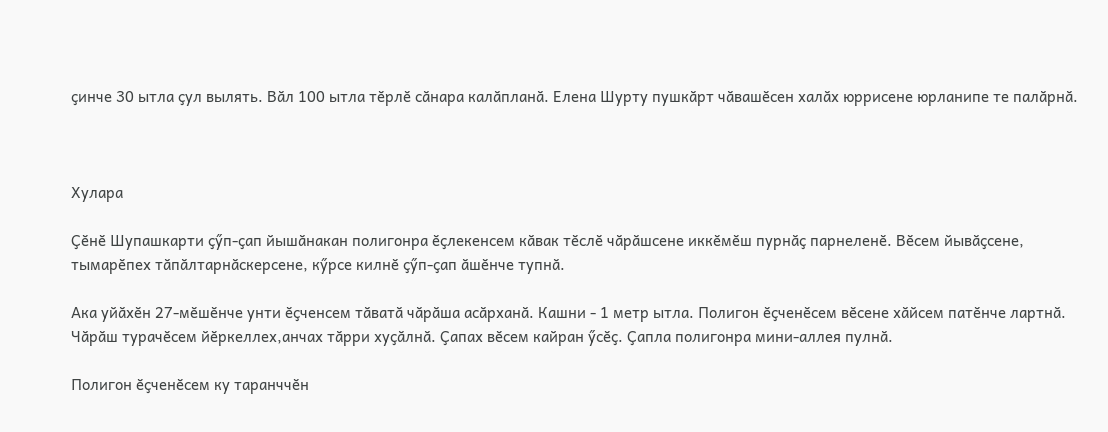ҫинче 30 ытла ҫул вылять. Вӑл 100 ытла тӗрлӗ сӑнара калӑпланӑ. Елена Шурту пушкӑрт чӑвашӗсен халӑх юррисене юрланипе те палӑрнӑ.



Хулара

Ҫӗнӗ Шупашкарти ҫӳп-ҫап йышӑнакан полигонра ӗҫлекенсем кӑвак тӗслӗ чӑрӑшсене иккӗмӗш пурнӑҫ парнеленӗ. Вӗсем йывӑҫсене, тымарӗпех тӑпӑлтарнӑскерсене, кӳрсе килнӗ ҫӳп-ҫап ӑшӗнче тупнӑ.

Ака уйӑхӗн 27-мӗшӗнче унти ӗҫченсем тӑватӑ чӑрӑша асӑрханӑ. Кашни - 1 метр ытла. Полигон ӗҫченӗсем вӗсене хӑйсем патӗнче лартнӑ. Чӑрӑш турачӗсем йӗркеллех,анчах тӑрри хуҫӑлнӑ. Ҫапах вӗсем кайран ӳсӗҫ. Ҫапла полигонра мини-аллея пулнӑ.

Полигон ӗҫченӗсем ку таранччӗн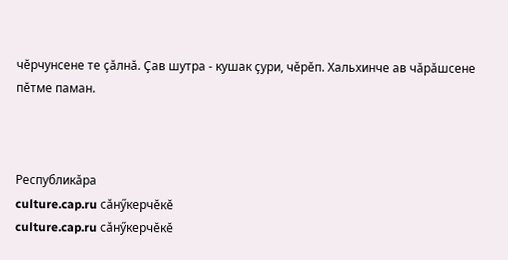чӗрчунсене те ҫӑлнӑ. Ҫав шутра - кушак ҫури, чӗрӗп. Хальхинче ав чӑрӑшсене пӗтме паман.



Республикӑра
culture.cap.ru сӑнӳкерчӗкӗ
culture.cap.ru сӑнӳкерчӗкӗ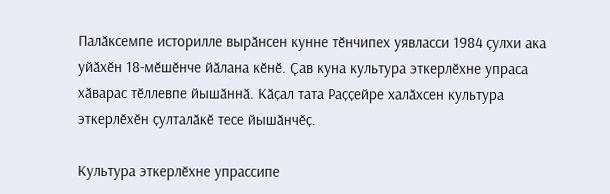Палӑксемпе историлле вырӑнсен кунне тӗнчипех уявласси 1984 ҫулхи ака уйӑхӗн 18-мӗшӗнче йӑлана кӗнӗ. Ҫав куна культура эткерлӗхне упраса хӑварас тӗллевпе йышӑннӑ. Кӑҫал тата Раҫҫейре халӑхсен культура эткерлӗхӗн ҫулталӑкӗ тесе йышӑнчӗҫ.

Культура эткерлӗхне упрассипе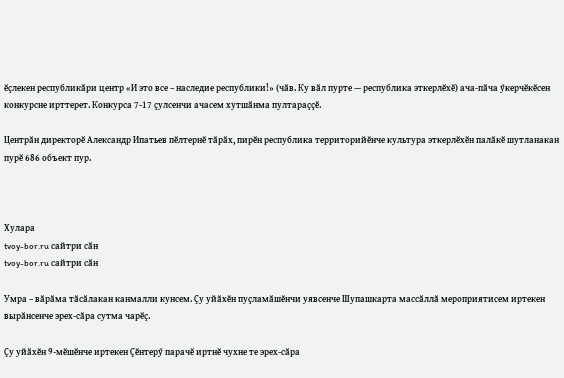ӗҫлекен республикӑри центр «И это все – наследие республики!» (чӑв. Ку вӑл пурте — республика эткерлӗхӗ) ача-пӑча ӳкерчӗкӗсен конкурсне ирттерет. Конкурса 7-17 ҫулсенчи ачасем хутшӑнма пултараҫҫӗ.

Центрӑн директорӗ Александр Ипатьев пӗлтернӗ тӑрӑх, пирӗн республика территорийӗнче культура эткерлӗхӗн палӑкӗ шутланакан пурӗ 686 объект пур.



Хулара
tvoy-bor.ru сайтри сӑн
tvoy-bor.ru сайтри сӑн

Умра – вӑрӑма тӑсӑлакан канмалли кунсем. Ҫу уйӑхӗн пуҫламӑшӗнчи уявсенче Шупашкарта массӑллӑ мероприятисем иртекен вырӑнсенче эрех-сӑра сутма чарӗҫ.

Ҫу уйӑхӗн 9-мӗшӗнче иртекен Ҫӗнтерӳ парачӗ иртнӗ чухне те эрех-сӑра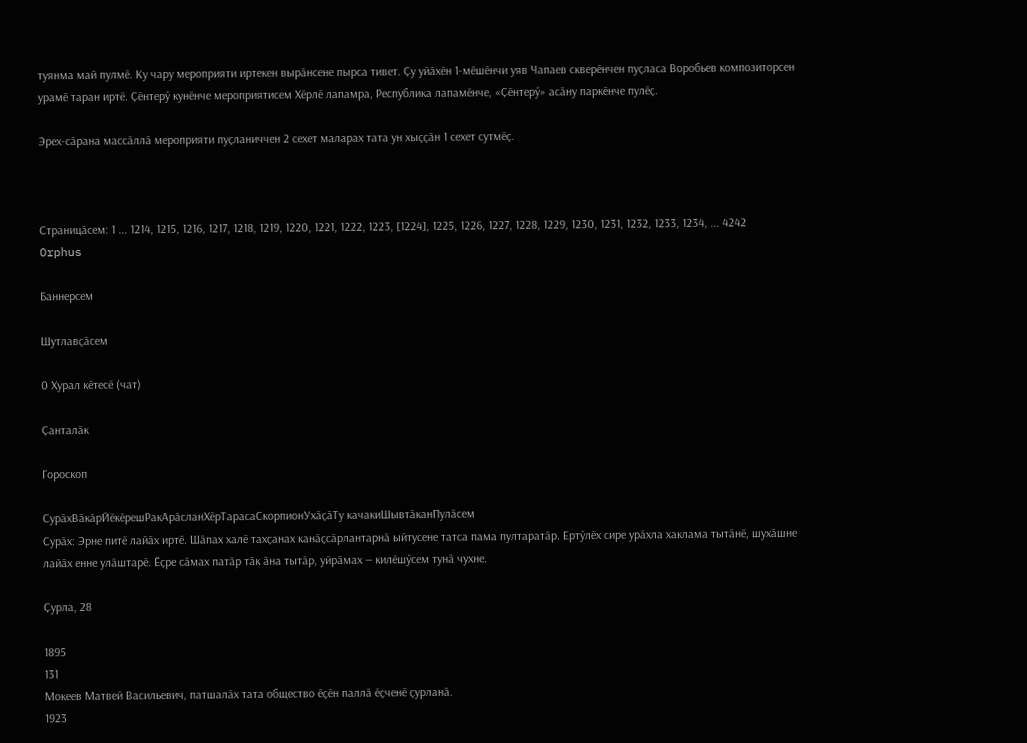туянма май пулмӗ. Ку чару мероприяти иртекен вырӑнсене пырса тивет. Ҫу уйӑхӗн 1-мӗшӗнчи уяв Чапаев скверӗнчен пуҫласа Воробьев композиторсен урамӗ таран иртӗ. Ҫӗнтерӳ кунӗнче мероприятисем Хӗрлӗ лапамра, Республика лапамӗнче, «Ҫӗнтерӳ» асӑну паркӗнче пулӗҫ.

Эрех-сӑрана массӑллӑ мероприяти пуҫланиччен 2 сехет маларах тата ун хыҫҫӑн 1 сехет сутмӗҫ.



Страницӑсем: 1 ... 1214, 1215, 1216, 1217, 1218, 1219, 1220, 1221, 1222, 1223, [1224], 1225, 1226, 1227, 1228, 1229, 1230, 1231, 1232, 1233, 1234, ... 4242
Orphus

Баннерсем

Шутлавҫӑсем

0 Хурал кӗтесӗ (чат)

Ҫанталӑк

Гороскоп

СурӑхВӑкӑрЙӗкӗрешРакАрӑсланХӗрТарасаСкорпионУхӑҫӑТу качакиШывтӑканПулӑсем
Сурӑх: Эрне питӗ лайӑх иртӗ. Шӑпах халӗ тахҫанах канӑҫсӑрлантарнӑ ыйтусене татса пама пултаратӑр. Ертӳлӗх сире урӑхла хаклама тытӑнӗ, шухӑшне лайӑх енне улӑштарӗ. Ӗҫре сӑмах патӑр тӑк ӑна тытӑр, уйрӑмах — килӗшӳсем тунӑ чухне.

Ҫурла, 28

1895
131
Мокеев Матвей Васильевич, патшалӑх тата общество ӗҫӗн паллӑ ӗҫченӗ ҫурланӑ.
1923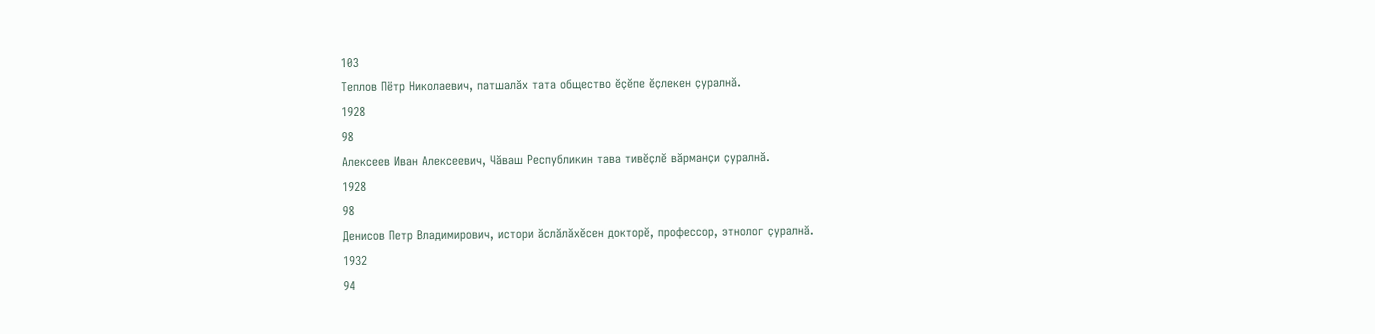103
Теплов Пётр Николаевич, патшалӑх тата общество ӗҫӗпе ӗҫлекен ҫуралнӑ.
1928
98
Алексеев Иван Алексеевич, Чӑваш Республикин тава тивӗҫлӗ вӑрманҫи ҫуралнӑ.
1928
98
Денисов Петр Владимирович, истори ӑслӑлӑхӗсен докторӗ, профессор, этнолог ҫуралнӑ.
1932
94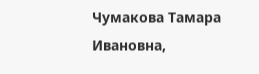Чумакова Тамара Ивановна,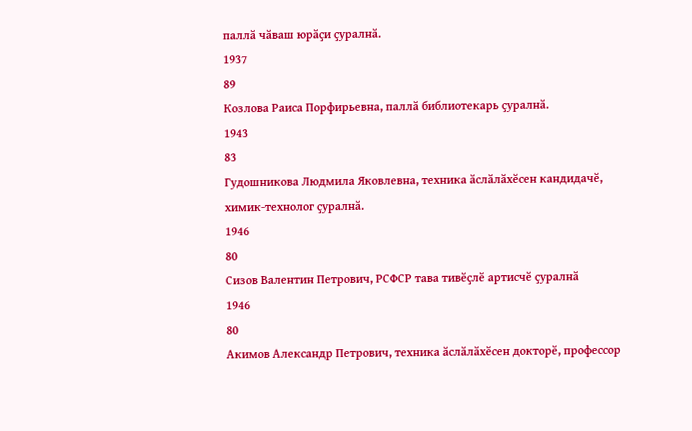паллӑ чӑваш юрӑҫи ҫуралнӑ.
1937
89
Козлова Раиса Порфирьевна, паллӑ библиотекарь ҫуралнӑ.
1943
83
Гудошникова Людмила Яковлевна, техника ӑслӑлӑхӗсен кандидачӗ, химик-технолог ҫуралнӑ.
1946
80
Сизов Валентин Петрович, РСФСР тава тивӗҫлӗ артисчӗ ҫуралнӑ
1946
80
Акимов Александр Петрович, техника ӑслӑлӑхӗсен докторӗ, профессор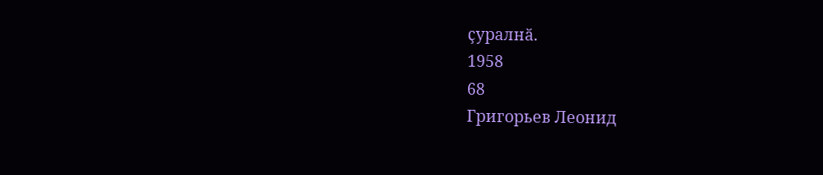ҫуралнӑ.
1958
68
Григорьев Леонид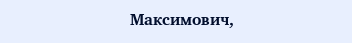Максимович,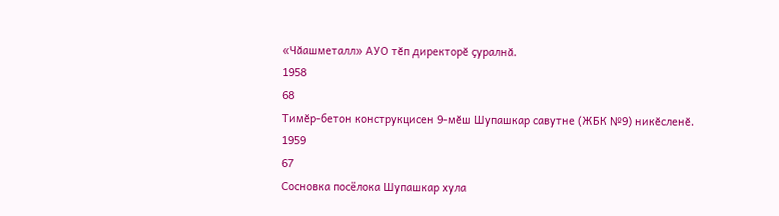«Чӑашметалл» АУО тӗп директорӗ ҫуралнӑ.
1958
68
Тимӗр-бетон конструкцисен 9-мӗш Шупашкар савутне (ЖБК №9) никӗсленӗ.
1959
67
Сосновка посёлока Шупашкар хула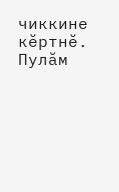чиккине кӗртнӗ.
Пулӑм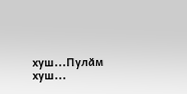хуш...Пулӑм хуш...